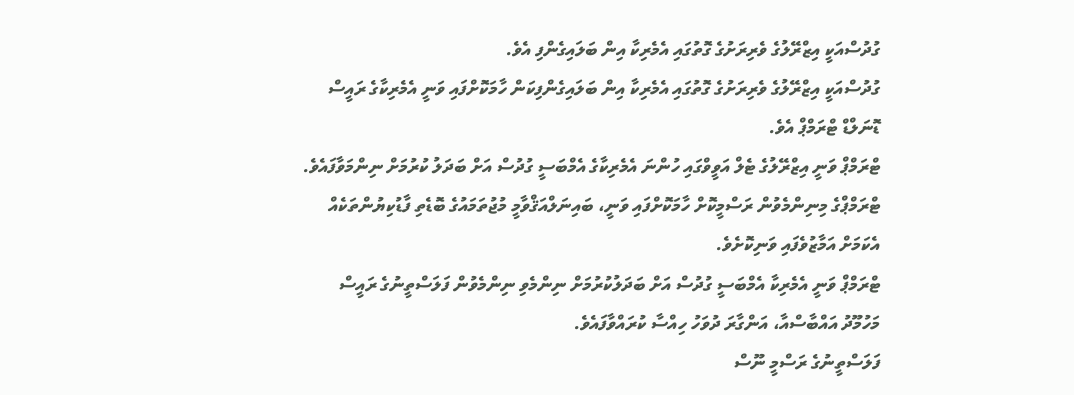ގުދުސްއަކީ އިޒްރޭލުގެ ވެރިރަށުގެ ގޮތުގައި އެމެރިކާ އިން ބަލައިގެންފި އެވެ.
ގުދުސްއަކީ އިޒްރޭލުގެ ވެރިރަށުގެ ގޮތުގައި އެމެރިކާ އިން ބަލައިގެންފިކަން ހާމަކޮށްފައި ވަނީ އެމެރިކާގެ ރައީސް ޑޮނަލްޑް ޓްރަމްޕް އެވެ.
ޓްރަމްޕް ވަނީ އިޒްރޭލުގެ ޓެލް އަވީވްގައި ހުންނަ އެމެރިކާގެ އެމްބަސީ ގުދުސް އަށް ބަދަލު ކުރުމަށް ނިންމަވާފައެވެ.
ޓްރަމްޕްގެ މިނިންމެވުން ރަސްމީކޮށް ހާމަކޮށްފައި ވަނީ، ބައިނަލްއަޤްވާމީ މުޖުތަމައުގެ ބޮޑެތި ފާޑުކިޔުންތަކެއް އެކަމަށް އަމާޒުވެފައި ވަނިކޮށެވެ.
ޓްރަމްޕް ވަނީ އެމެރިކާ އެމްބަސީ ގުދުސް އަށް ބަދަލުކުރުމަށް ނިންމެވި ނިންމެވުން ފަލަސްތީނުގެ ރައީސް މަހުމޫދު އައްބާސްއާ، އަންގާރަ ދުވަހު ހިއްސާ ކުރައްވާފައެވެ.
ފަލަސްތީނުގެ ރަސްމީ ނޫސް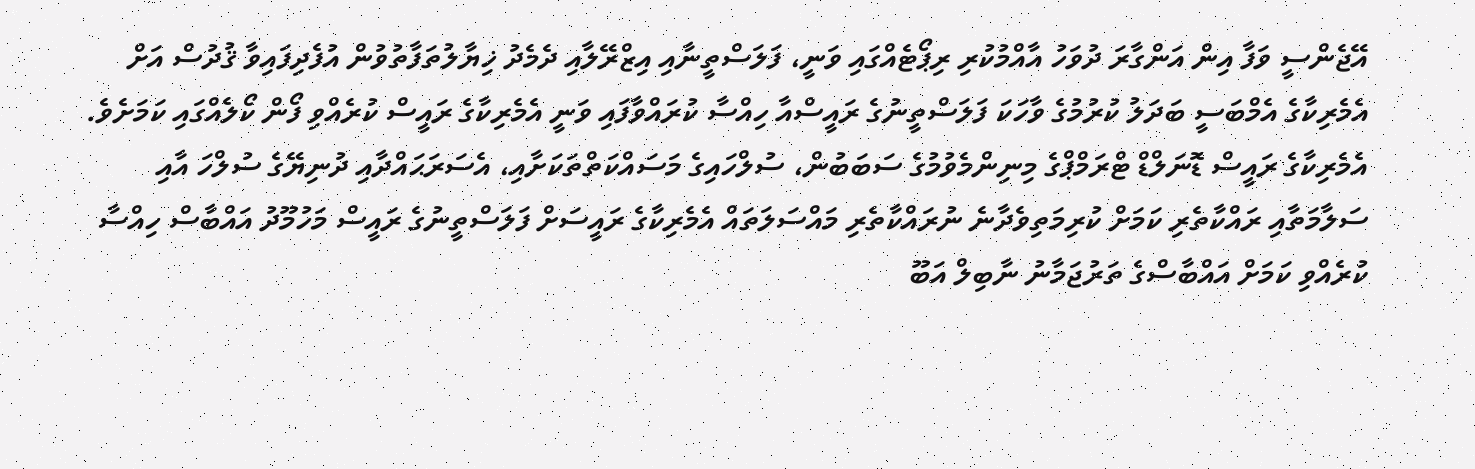އޭޖެންސީ ވަފާ އިން އަންގާރަ ދުވަހު އާއްމުކުރި ރިޕޯޓެއްގައި ވަނީ، ފަލަސްތީނާއި އިޒްރޭލާއި ދެމެދު ޚިޔާލުތަފާތުވުން އުފެދިފައިވާ ޤުދުސް އަށް އެމެރިކާގެ އެމްބަސީ ބަދަލު ކުރުމުގެ ވާހަކަ ފަލަސްތީނުގެ ރައީސްއާ ހިއްސާ ކުރައްވާފައި ވަނީ އެމެރިކާގެ ރައީސް ކުރެއްވި ފޯން ކޯލެއްގައި ކަމަށެވެ.
އެމެރިކާގެ ރައީސް ޑޮނަލްޑް ޓްރަމްޕްގެ މިނިންމެވުމުގެ ސަބަބުން، ސުލްހައިގެ މަސައްކަތްތަކަށާއި، އެސަރަޙައްދާއި ދުނިޔޭގެ ސުލްހަ އާއި ސަލާމަތާއި ރައްކާތެރި ކަމަށް ކުރިމަތިވެދާނެ ނުރައްކާތެރި މައްސަލަތައް އެމެރިކާގެ ރައީސަށް ފަލަސްތީނުގެ ރައީސް މަހުމޫދު އައްބާސް ހިއްސާ ކުރެއްވި ކަމަށް އައްބާސްގެ ތަރުޖަމާނު ނާބިލް އަބޫ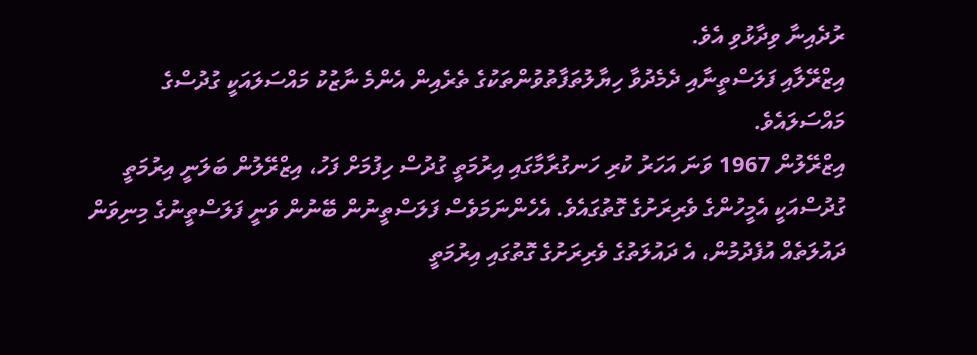ރުދެއިނާ ވިދާޅުވި އެވެ.
އިޒްރޭލާއި ފަލަސްތީނާއި ދެމެދުވާ ހިޔާލުތަފާތުވުންތަކުގެ ތެރެއިން އެންމެ ނާޒުކު މައްސަލައަކީ ގުދުސްގެ މައްސަލައެވެ.
އިޒްރޭލުން 1967 ވަނަ އަހަރު ކުރި ހަނގުރާމާގައި އިރުމަތީ ގުދުސް ހިފުމަށް ފަހު، އިޒްރޭލުން ބަލަނީ އިރުމަތީ ގުދުސްއަކީ އެމީހުންގެ ވެރިރަށުގެ ގޮތުގައެވެ. އެހެންނަމަވެސް ފަލަސްތީނުން ބޭނުން ވަނީ ފަލަސްތީނުގެ މިނިވަން ދައުލަތެއް އުފެދުމުން، އެ ދައުލަތުގެ ވެރިރަށުގެ ގޮތުގައި އިރުމަތީ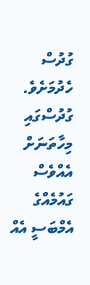ގުދުސް ހެދުމަށެވެ.
ގުދުސްގައި މިހާތަނަށް އެއްވެސް ގައުމެއްގެ އެމްބަސީ އެއް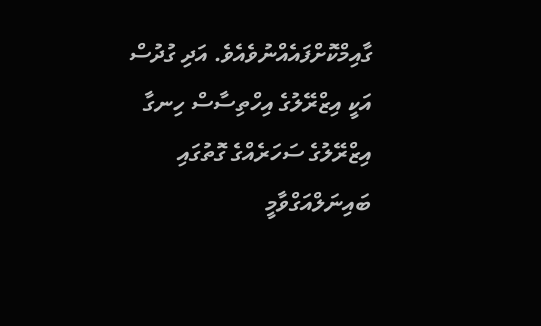ގާއިމްކޮށްފައެއްނުވެއެވެ. އަދި ގުދުސް އަކީ އިޒްރޭލުގެ އިހްތިސާސް ހިނގާ އިޒްރޭލުގެ ސަހަރެއްގެ ގޮތުގައި ބައިނަލްއަގްވާމީ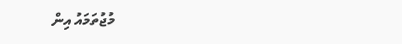މުޖުތަމައު އިން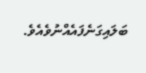ބަލައިގަނެފައެއްނުވެއެވެ.